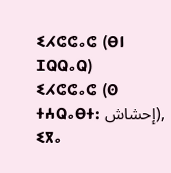ⵉⵃⵛⵛⴰⵛ (ⴱⵏ ⵊⵕⵕⴰⵕ)
ⵉⵃⵛⵛⴰⵛ (ⵙ ⵜⵄⵕⴰⴱⵜ: إحشاش), ⵉⴳⴰ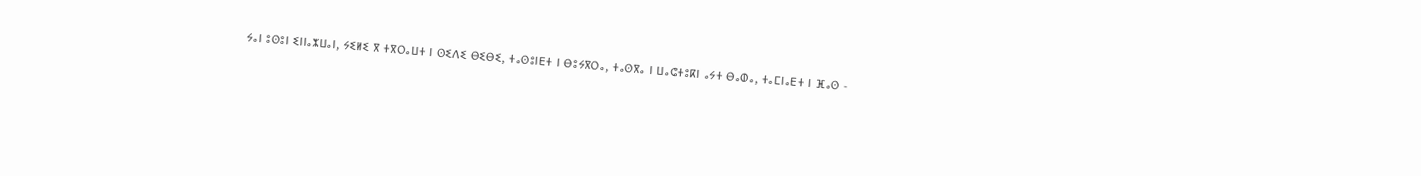ⵢⴰⵏ ⵓⵙⵓⵏ ⵉⵏⵏⴰⵣⵡⴰⵏ, ⵢⵉⵍⵉ ⴳ ⵜⴳⵔⴰⵡⵜ ⵏ ⵙⵉⴷⵉ ⴱⵉⴱⵉ, ⵜⴰⵙⵓⵏⴹⵜ ⵏ ⴱⵓⵢⴳⵔⴰ, ⵜⴰⵙⴳⴰ ⵏ ⵡⴰⵛⵜⵓⴽⵏ ⴰⵢⵜ ⴱⴰⵀⴰ, ⵜⴰⵎⵏⴰⴹⵜ ⵏ ⴼⴰⵙ -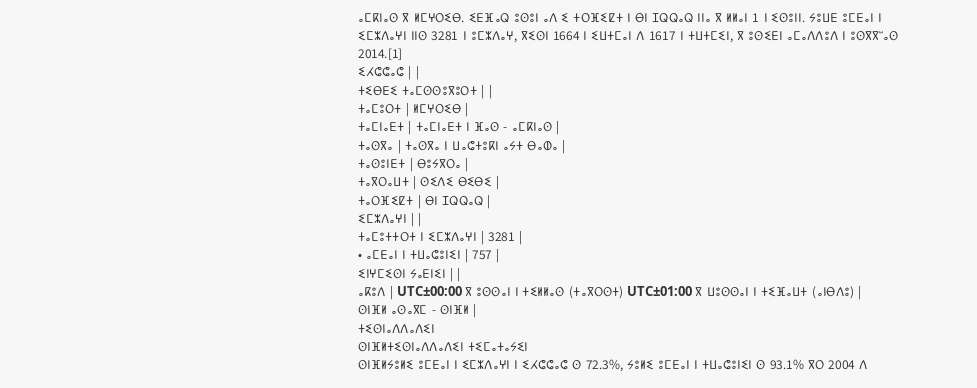ⴰⵎⴽⵏⴰⵙ ⴳ ⵍⵎⵖⵔⵉⴱ. ⵉⴹⴼⴰⵕ ⵓⵙⵓⵏ ⴰⴷ ⵉ ⵜⵔⴼⵉⵇⵜ ⵏ ⴱⵏ ⵊⵕⵕⴰⵕ ⵏⵏⴰ ⴳ ⵍⵍⴰⵏ 1 ⵏ ⵉⵙⵓⵏⵏ. ⵢⵓⵡⴹ ⵓⵎⴹⴰⵏ ⵏ ⵉⵎⵣⴷⴰⵖⵏ ⵏⵏⵙ 3281 ⵏ ⵓⵎⵣⴷⴰⵖ, ⴳⵉⵙⵏ 1664 ⵏ ⵉⵡⵜⵎⴰⵏ ⴷ 1617 ⵏ ⵜⵡⵜⵎⵉⵏ, ⴳ ⵓⵙⵉⴹⵏ ⴰⵎⴰⴷⴷⵓⴷ ⵏ ⵓⵙⴳⴳⵯⴰⵙ 2014.[1]
ⵉⵃⵛⵛⴰⵛ | |
ⵜⵉⴱⴹⵉ ⵜⴰⵎⵙⵙⵓⴳⵓⵔⵜ | |
ⵜⴰⵎⵓⵔⵜ | ⵍⵎⵖⵔⵉⴱ |
ⵜⴰⵎⵏⴰⴹⵜ | ⵜⴰⵎⵏⴰⴹⵜ ⵏ ⴼⴰⵙ - ⴰⵎⴽⵏⴰⵙ |
ⵜⴰⵙⴳⴰ | ⵜⴰⵙⴳⴰ ⵏ ⵡⴰⵛⵜⵓⴽⵏ ⴰⵢⵜ ⴱⴰⵀⴰ |
ⵜⴰⵙⵓⵏⴹⵜ | ⴱⵓⵢⴳⵔⴰ |
ⵜⴰⴳⵔⴰⵡⵜ | ⵙⵉⴷⵉ ⴱⵉⴱⵉ |
ⵜⴰⵔⴼⵉⵇⵜ | ⴱⵏ ⵊⵕⵕⴰⵕ |
ⵉⵎⵣⴷⴰⵖⵏ | |
ⵜⴰⵎⵓⵜⵜⵔⵜ ⵏ ⵉⵎⵣⴷⴰⵖⵏ | 3281 |
• ⴰⵎⴹⴰⵏ ⵏ ⵜⵡⴰⵛⵓⵏⵉⵏ | 757 |
ⵉⵏⵖⵎⵉⵙⵏ ⵢⴰⴹⵏⵉⵏ | |
ⴰⴽⵓⴷ | UTC±00:00 ⴳ ⵓⵙⵙⴰⵏ ⵏ ⵜⵉⵍⵍⴰⵙ (ⵜⴰⴳⵔⵙⵜ) UTC±01:00 ⴳ ⵡⵓⵙⵙⴰⵏ ⵏ ⵜⵉⴼⴰⵡⵜ (ⴰⵏⴱⴷⵓ) |
ⵙⵏⴼⵍ ⴰⵙⴰⴳⵎ - ⵙⵏⴼⵍ |
ⵜⵉⵙⵏⴰⴷⴷⴰⴷⵉⵏ
ⵙⵏⴼⵍⵜⵉⵙⵏⴰⴷⴷⴰⴷⵉⵏ ⵜⵉⵎⴰⵜⴰⵢⵉⵏ
ⵙⵏⴼⵍⵢⵓⵍⵉ ⵓⵎⴹⴰⵏ ⵏ ⵉⵎⵣⴷⴰⵖⵏ ⵏ ⵉⵃⵛⵛⴰⵛ ⵙ 72.3%, ⵢⵓⵍⵉ ⵓⵎⴹⴰⵏ ⵏ ⵜⵡⴰⵛⵓⵏⵉⵏ ⵙ 93.1% ⴳⵔ 2004 ⴷ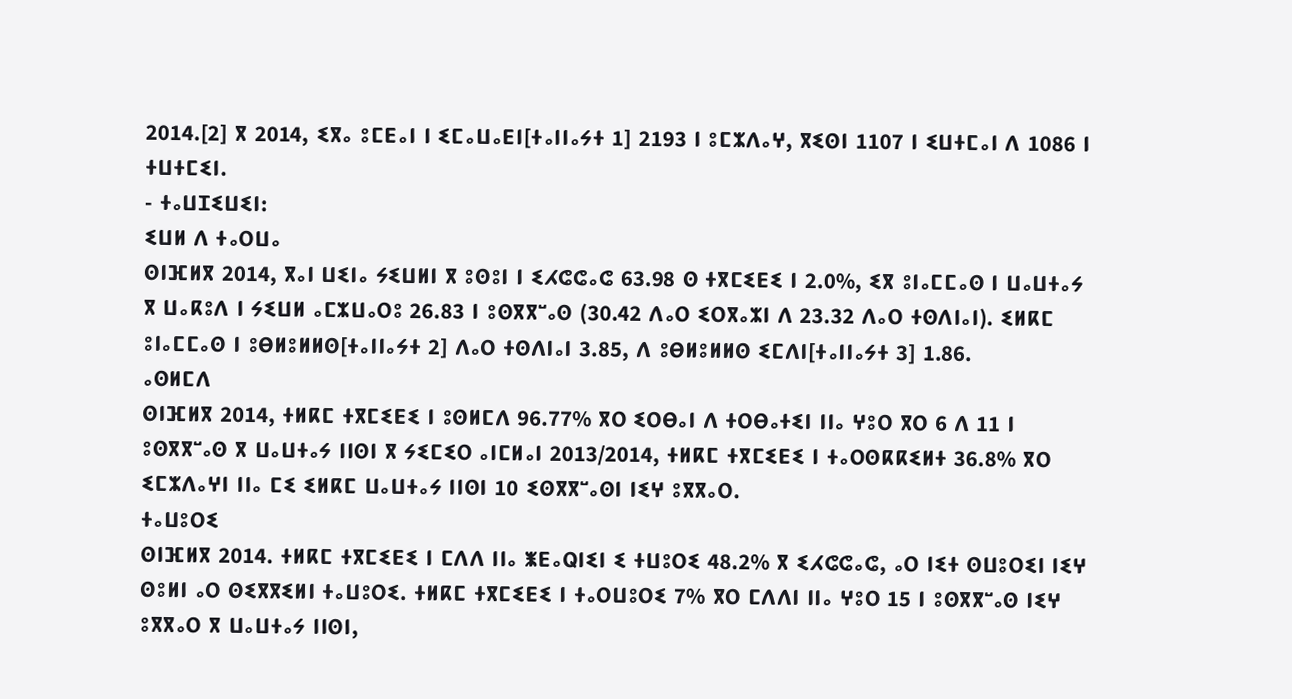2014.[2] ⴳ 2014, ⵉⴳⴰ ⵓⵎⴹⴰⵏ ⵏ ⵉⵎⴰⵡⴰⴹⵏ[ⵜⴰⵏⵏⴰⵢⵜ 1] 2193 ⵏ ⵓⵎⵣⴷⴰⵖ, ⴳⵉⵙⵏ 1107 ⵏ ⵉⵡⵜⵎⴰⵏ ⴷ 1086 ⵏ ⵜⵡⵜⵎⵉⵏ.
- ⵜⴰⵡⵊⵉⵡⵉⵏ:
ⵉⵡⵍ ⴷ ⵜⴰⵔⵡⴰ
ⵙⵏⴼⵍⴳ 2014, ⴳⴰⵏ ⵡⵉⵏⴰ ⵢⵉⵡⵍⵏ ⴳ ⵓⵙⵓⵏ ⵏ ⵉⵃⵛⵛⴰⵛ 63.98 ⵙ ⵜⴳⵎⵉⴹⵉ ⵏ 2.0%, ⵉⴳ ⵓⵏⴰⵎⵎⴰⵙ ⵏ ⵡⴰⵡⵜⴰⵢ ⴳ ⵡⴰⴽⵓⴷ ⵏ ⵢⵉⵡⵍ ⴰⵎⵣⵡⴰⵔⵓ 26.83 ⵏ ⵓⵙⴳⴳⵯⴰⵙ (30.42 ⴷⴰⵔ ⵉⵔⴳⴰⵣⵏ ⴷ 23.32 ⴷⴰⵔ ⵜⵙⴷⵏⴰⵏ). ⵉⵍⴽⵎ ⵓⵏⴰⵎⵎⴰⵙ ⵏ ⵓⴱⵍⵓⵍⵍⵙ[ⵜⴰⵏⵏⴰⵢⵜ 2] ⴷⴰⵔ ⵜⵙⴷⵏⴰⵏ 3.85, ⴷ ⵓⴱⵍⵓⵍⵍⵙ ⵉⵎⴷⵏ[ⵜⴰⵏⵏⴰⵢⵜ 3] 1.86.
ⴰⵙⵍⵎⴷ
ⵙⵏⴼⵍⴳ 2014, ⵜⵍⴽⵎ ⵜⴳⵎⵉⴹⵉ ⵏ ⵓⵙⵍⵎⴷ 96.77% ⴳⵔ ⵉⵔⴱⴰⵏ ⴷ ⵜⵔⴱⴰⵜⵉⵏ ⵏⵏⴰ ⵖⵓⵔ ⴳⵔ 6 ⴷ 11 ⵏ ⵓⵙⴳⴳⵯⴰⵙ ⴳ ⵡⴰⵡⵜⴰⵢ ⵏⵏⵙⵏ ⴳ ⵢⵉⵎⵉⵔ ⴰⵏⵎⵍⴰⵏ 2013/2014, ⵜⵍⴽⵎ ⵜⴳⵎⵉⴹⵉ ⵏ ⵜⴰⵔⵙⴽⴽⵉⵍⵜ 36.8% ⴳⵔ ⵉⵎⵣⴷⴰⵖⵏ ⵏⵏⴰ ⵎⵉ ⵉⵍⴽⵎ ⵡⴰⵡⵜⴰⵢ ⵏⵏⵙⵏ 10 ⵉⵙⴳⴳⵯⴰⵙⵏ ⵏⵉⵖ ⵓⴳⴳⴰⵔ.
ⵜⴰⵡⵓⵔⵉ
ⵙⵏⴼⵍⴳ 2014. ⵜⵍⴽⵎ ⵜⴳⵎⵉⴹⵉ ⵏ ⵎⴷⴷ ⵏⵏⴰ ⵥⴹⴰⵕⵏⵉⵏ ⵉ ⵜⵡⵓⵔⵉ 48.2% ⴳ ⵉⵃⵛⵛⴰⵛ, ⴰⵔ ⵏⵉⵜ ⵙⵡⵓⵔⵉⵏ ⵏⵉⵖ ⵙⵓⵍⵏ ⴰⵔ ⵙⵉⴳⴳⵉⵍⵏ ⵜⴰⵡⵓⵔⵉ. ⵜⵍⴽⵎ ⵜⴳⵎⵉⴹⵉ ⵏ ⵜⴰⵔⵡⵓⵔⵉ 7% ⴳⵔ ⵎⴷⴷⵏ ⵏⵏⴰ ⵖⵓⵔ 15 ⵏ ⵓⵙⴳⴳⵯⴰⵙ ⵏⵉⵖ ⵓⴳⴳⴰⵔ ⴳ ⵡⴰⵡⵜⴰⵢ ⵏⵏⵙⵏ,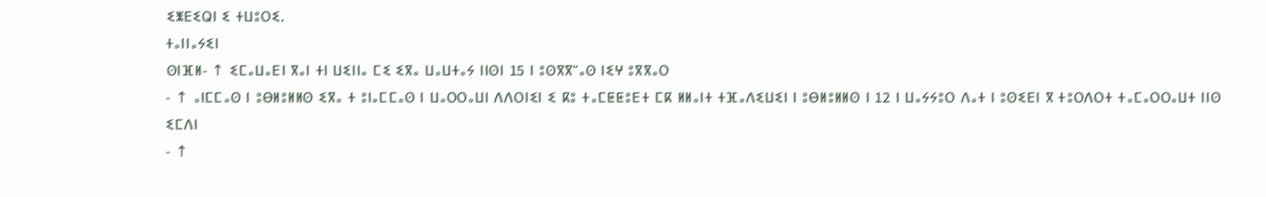ⵉⵥⴹⵉⵕⵏ ⵉ ⵜⵡⵓⵔⵉ.
ⵜⴰⵏⵏⴰⵢⵉⵏ
ⵙⵏⴼⵍ- ↑ ⵉⵎⴰⵡⴰⴹⵏ ⴳⴰⵏ ⵜⵏ ⵡⵉⵏⵏⴰ ⵎⵉ ⵉⴳⴰ ⵡⴰⵡⵜⴰⵢ ⵏⵏⵙⵏ 15 ⵏ ⵓⵙⴳⴳⵯⴰⵙ ⵏⵉⵖ ⵓⴳⴳⴰⵔ
- ↑ ⴰⵏⵎⵎⴰⵙ ⵏ ⵓⴱⵍⵓⵍⵍⵙ ⵉⴳⴰ ⵜ ⵓⵏⴰⵎⵎⴰⵙ ⵏ ⵡⴰⵔⵔⴰⵡⵏ ⴷⴷⵔⵏⵉⵏ ⵉ ⴽⵓ ⵜⴰⵎⵟⵟⵓⴹⵜ ⵎⴽ ⵍⵍⴰⵏⵜ ⵜⴼⴰⴷⵉⵡⵉⵏ ⵏ ⵓⴱⵍⵓⵍⵍⵙ ⵏ 12 ⵏ ⵡⴰⵢⵢⵓⵔ ⴷⴰⵜ ⵏ ⵓⵙⵉⴹⵏ ⴳ ⵜⵓⵔⴷⵔⵜ ⵜⴰⵎⴰⵔⵔⴰⵡⵜ ⵏⵏⵙ ⵉⵎⴷⵏ
- ↑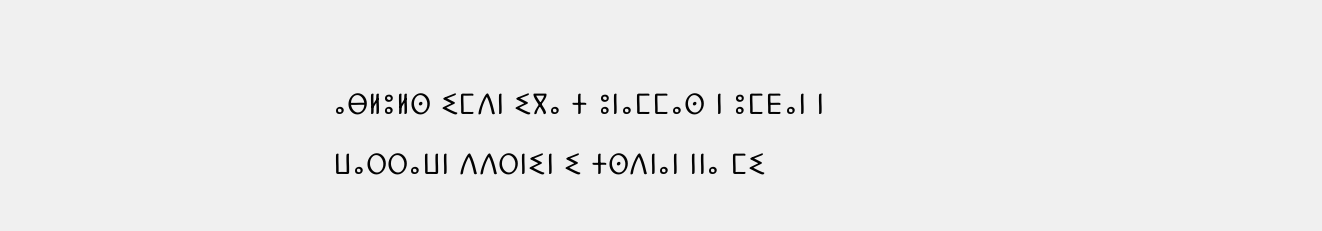ⴰⴱⵍⵓⵍⵙ ⵉⵎⴷⵏ ⵉⴳⴰ ⵜ ⵓⵏⴰⵎⵎⴰⵙ ⵏ ⵓⵎⴹⴰⵏ ⵏ ⵡⴰⵔⵔⴰⵡⵏ ⴷⴷⵔⵏⵉⵏ ⵉ ⵜⵙⴷⵏⴰⵏ ⵏⵏⴰ ⵎⵉ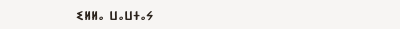ⵉⵍⵍⴰ ⵡⴰⵡⵜⴰⵢ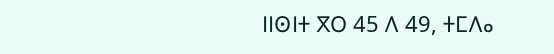ⵏⵏⵙⵏⵜ ⴳⵔ 45 ⴷ 49, ⵜⵎⴷⴰ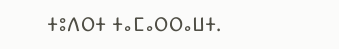ⵜⵓⴷⵔⵜ ⵜⴰⵎⴰⵔⵔⴰⵡⵜ.